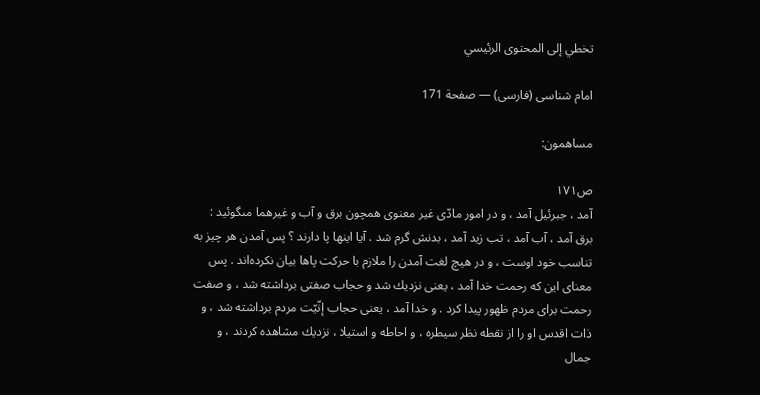تخطي إلى المحتوى الرئيسي

امام شناسى (فارسى) — صفحة 171

مساهمون:

ص١٧١
آمد ، جبرئيل آمد ، و در امور مادّى غير معنوى همچون برق و آب و غيرهما مىگوئيد : برق آمد ، آب آمد ، تب زيد آمد ، بدنش گرم شد . آيا اينها پا دارند ؟ پس آمدن هر چيز به تناسب خود اوست ، و در هيچ لغت آمدن را ملازم با حركت پاها بيان نكرده‌اند . پس معناى اين كه رحمت خدا آمد ، يعنى نزديك شد و حجاب صفتى برداشته شد ، و صفت رحمت براى مردم ظهور پيدا كرد . و خدا آمد ، يعنى حجاب إنّيّت مردم برداشته شد ، و ذات اقدس او را از نقطه نظر سيطره ، و احاطه و استيلا ، نزديك مشاهده كردند ، و جمال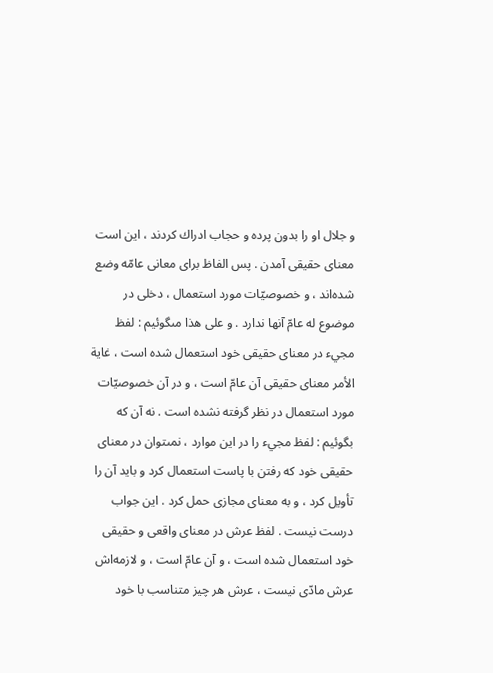و جلال او را بدون پرده و حجاب ادراك كردند ، اين است معناى حقيقى آمدن . پس الفاظ براى معانى عامّه وضع شده‌اند ، و خصوصيّات مورد استعمال ، دخلى در موضوع له عامّ آنها ندارد . و على هذا مىگوئيم : لفظ مجيء در معناى حقيقى خود استعمال شده است ، غاية الأمر معناى حقيقى آن عامّ است ، و در آن خصوصيّات مورد استعمال در نظر گرفته نشده است . نه آن كه بگوئيم : لفظ مجيء را در اين موارد ، نمىتوان در معناى حقيقى خود كه رفتن با پاست استعمال كرد و بايد آن را تأويل كرد ، و به معناى مجازى حمل كرد . اين جواب درست نيست . لفظ عرش در معناى واقعى و حقيقى خود استعمال شده است ، و آن عامّ است ، و لازمه‌اش عرش مادّى نيست ، عرش هر چيز متناسب با خود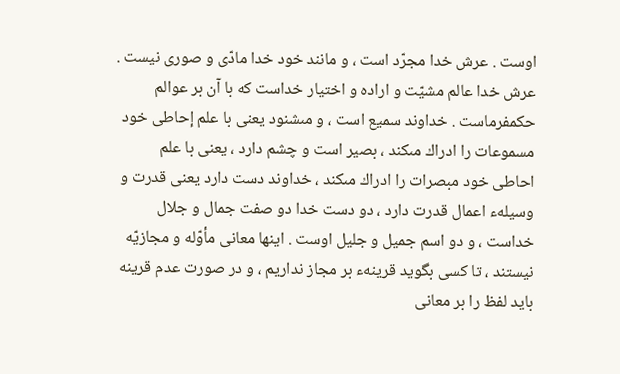اوست . عرش خدا مجرّد است ، و مانند خود خدا مادّى و صورى نيست . عرش خدا عالم مشيّت و اراده و اختيار خداست كه با آن بر عوالم حكمفرماست . خداوند سميع است ، و مىشنود يعنى با علم إحاطى خود مسموعات را ادراك مىكند ، بصير است و چشم دارد ، يعنى با علم احاطى خود مبصرات را ادراك مىكند ، خداوند دست دارد يعنى قدرت و وسيلهء اعمال قدرت دارد ، دو دست خدا دو صفت جمال و جلال خداست ، و دو اسم جميل و جليل اوست . اينها معانى مأوّله و مجازيّه نيستند ، تا كسى بگويد قرينهء بر مجاز نداريم ، و در صورت عدم قرينه بايد لفظ را بر معانى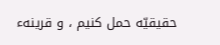حقيقيّه حمل كنيم ، و قرينهء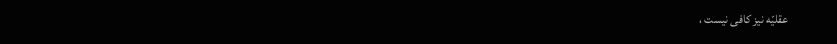عقليّه نيز كافى نيست ،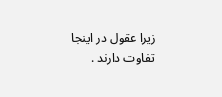زيرا عقول در اينجا تفاوت دارند .